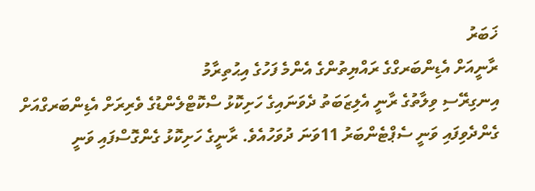ޚަބަރު
ރާނީއަށް އެޑިންބަރގްގެ ރައްޔިތުންގެ އެންމެ ފަހުގެ އިޙުތިރާމު
އިނގިރޭސި ވިލާތުގެ ރާނީ އެލިޒަބަތު ދެވަނައިގެ ހަށިކޮޅު ސްކޮޓްލެންޑުގެ ވެރިރަށް އެޑިންބަރގްއަށް ގެންދެވިފައި ވަނީ ސެޕްޓެންބަރު 11ވަނަ ދުވަހުއެވެ. ރާނީގެ ހަށިކޮޅު ގެންގޮސްފައި ވަނީ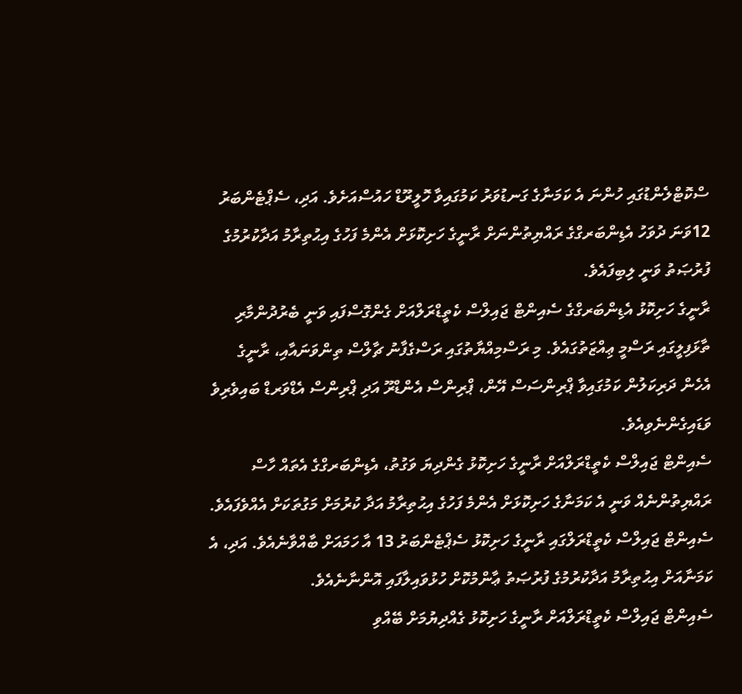ސްކޮޓްލެންޑުގައި ހުންނަ އެ ކަމަނާގެ ގަނޑުވަރު ކަމުގައިވާ ހޮލީރޫޑް ހައުސްއަށެވެ. އަދި، ސެޕްޓެންބަރު 12ވަނަ ދުވަހު އެޑިންބަރގްގެ ރައްޔިތުންނަށް ރާނީގެ ހަށިކޮޅަށް އެންމެ ފަހުގެ އިޙުތިރާމު އަދާކުރުމުގެ ފުރުޞަތު ވަނީ ލިބިފައެވެ.
ރާނީގެ ހަށިކޮޅު އެޑިންބަރގްގެ ސެއިންޓް ޖައިލްސް ކެތީޑްރަލްއަށް ގެންގޮސްފައި ވަނީ ބެރުދުންމާރި ތާޅަފިލީގައި ރަސްމީ ޢިއްޒަތުގައެވެ. މި ރަސްމިއްޔާތުގައި ރަސްގެފާނު ޗާލްސް ތިންވަނައާއި، ރާނީގެ އެހެން ދަރިކަލުން ކަމުގައިވާ ޕްރިންސަސް އޭން، ޕްރިންސް އެންޑްރޫ އަދި ޕްރިންސް އެޑްވަރޑް ބައިވެރިވެ ވަޑައިގެންނެވިއެވެ.
ސެއިންޓް ޖައިލްސް ކެތީޑްރަލްއަށް ރާނީގެ ހަށިކޮޅު ގެންދިޔަ ވަގުތު، އެޑިންބަރގްގެ އެތައް ހާސް ރައްޔިތުންނެއް ވަނީ އެ ކަމަނާގެ ހަށިކޮޅަށް އެންމެ ފަހުގެ އިޙުތިރާމު އަދާ ކުރުމަށް މަގުތަކަށް އެއްވެފައެވެ. ސެއިންޓް ޖައިލްސް ކެތީޑްރަލްގައި ރާނީގެ ހަށިކޮޅު ސެޕްޓެންބަރު 13 އާ ހަމައަށް ބާއްވާނެއެވެ. އަދި، އެ ކަމަނާއަށް އިޙުތިރާމު އަދާކުރުމުގެ ފުރުޞަތު ޢާންމުކޮށް ހުޅުވައިލާފައި އޮންނާނެއެވެ.
ސެއިންޓް ޖައިލްސް ކެތީޑްރަލްއަށް ރާނީގެ ހަށިކޮޅު ގެއްދިޔުމަށް ބޭއްވި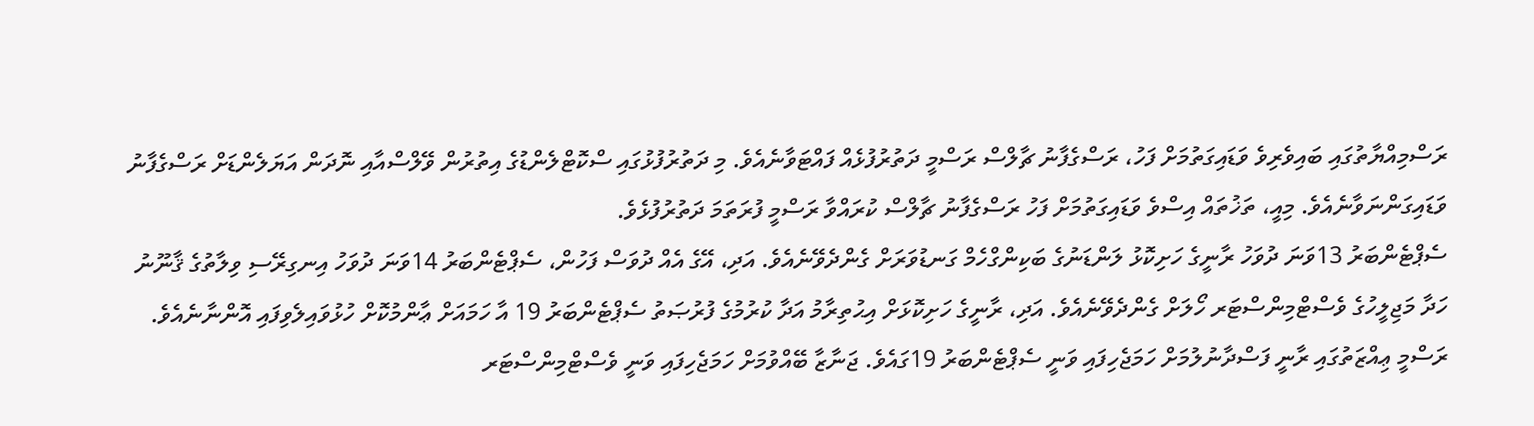ރަސްމިއްޔާތުގައި ބައިވެރިވެ ވަޑައިގަތުމަށް ފަހު، ރަސްގެފާނު ޗާލްސް ރަސްމީ ދަތުރުފުޅެއް ފައްޓަވާނެއެވެ. މި ދަތުރުފުޅުގައި ސްކޮޓްލެންޑުގެ އިތުރުން ވޭލްސްއާއި ނޮދަން އަޔަލެންޑަށް ރަސްގެފާނު ވަޑައިގަންނަވާނެއެވެ. މިއީ، ތަޚުތައް އިސްވެ ވަޑައިގަތުމަށް ފަހު ރަސްގެފާނު ޗާލްސް ކުރައްވާ ރަސްމީ ފުރަތަމަ ދަތުރުފުޅެވެ.
ސެޕްޓެންބަރު 13ވަނަ ދުވަހު ރާނީގެ ހަށިކޮޅު ލަންޑަނުގެ ބަކިންގްހެމް ގަނޑުވަރަށް ގެންދެވޭނެއެވެ. އަދި، އޭގެ އެއް ދުވަސް ފަހުން، ސެޕްޓެންބަރު 14ވަނަ ދުވަހު އިނގިރޭސި ވިލާތުގެ ޤާނޫނު ހަދާ މަޖިލީހުގެ ވެސްޓްމިންސްޓަރ ހޯލަށް ގެންދެވޭނެއެވެ. އަދި، ރާނީގެ ހަށިކޮޅަށް އިޙުތިރާމު އަދާ ކުރުމުގެ ފުރުޞަތު ސެޕްޓެންބަރު 19 އާ ހަމައަށް ޢާންމުކޮށް ހުޅުވައިލެވިފައި އޮންނާނެއެވެ.
ރަސްމީ ޢިއްޒަތުގައި ރާނީ ފަސްދާނުލުމަށް ހަމަޖެހިފައި ވަނީ ސެޕްޓެންބަރު 19ގައެވެ. ޖަނާޒާ ބޭއްވުމަށް ހަމަޖެހިފައި ވަނީ ވެސްޓްމިންސްޓަރ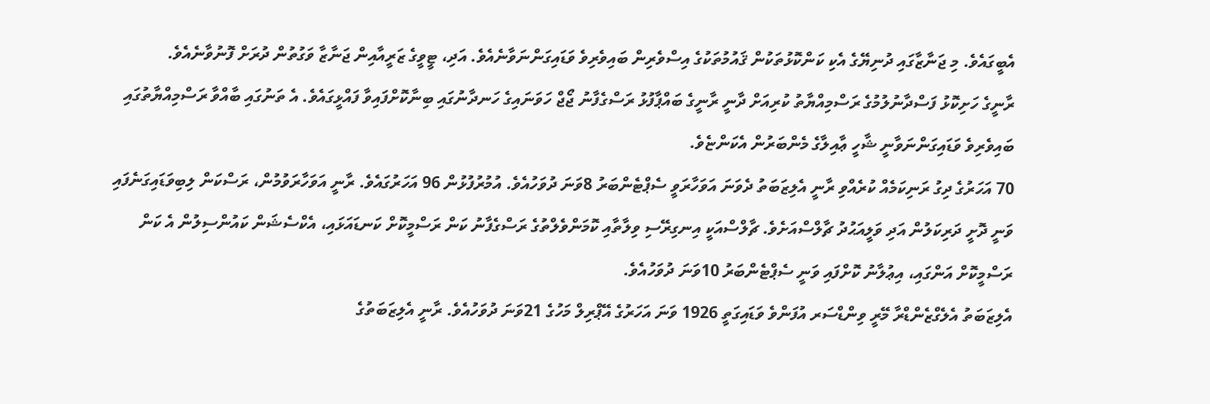އެބީގައެވެ. މި ޖަނާޒާގައި ދުނިޔޭގެ އެކި ކަންކޮޅުތަކުން ޤައުމުތަކުގެ އިސްވެރިން ބައިވެރިވެ ވަޑައިގަންނަވާނެއެވެ. އަދި، ޓީވީގެ ޒަރީއާއިން ޖަނާޒާ ވަގުތުން ދުރަށް ފޮނުވާނެއެވެ.
ރާނީގެ ހަށިކޮޅު ފަސްދާނުލުމުގެ ރަސްމިއްޔާތު ކުރިއަށް ދާނީ ރާނީގެ ބައްޕާފުޅު ރަސްގެފާނު ޖޯޖް ހަވަނައިގެ ހަނދާނުގައި ބިނާކޮށްފައިވާ ފައްޅީގައެވެ. އެ ތަނުގައި ބާއްވާ ރަސްމިއްޔާތުގައި ބައިވެރިވެ ވަޑައިގަންނަވާނީ ޝާހީ ޢާއިލާގެ މެންބަރުން އެކަންޏެވެ.
70 އަހަރުގެ ދިގު ރަނިކަމެއް ކުރެއްވި ރާނީ އެލިޒަބަތު ދެވަނަ އަވަހާރަވީ ސެޕްޓެންބަރު 8ވަނަ ދުވަހުއެވެ. އުމުރުފުޅުން 96 އަހަރުގައެވެ. ރާނީ އަވަހާރަވުމުން، ރަސްކަން ލިބިވަޑައިގަނެފައި ވަނީ ދޮށީ ދަރިކަލުން އަދި ވަލީއަޙުދު ޗާލްސްއަށެވެ. ޗާލްސްއަކީ އިނގިރޭސި ވިލާތާއި ކޮމަންވެލްތުގެ ރަސްގެފާނު ކަން ރަސްމީކޮށް ކަނޑައަޅައި، އެކްސެޝަން ކައުންސިލުން އެ ކަން ރަސްމީކޮށް އަންގައި، އިޢުލާނު ކޮށްފައި ވަނީ ސެޕްޓެންބަރު 10ވަނަ ދުވަހުއެވެ.
އެލިޒަބަތު އެލެގްޒެންޑްރާ މޭރީ ވިންޑްސަރ އުފަންވެ ވަޑައިގަތީ 1926 ވަނަ އަހަރުގެ އޭޕްރިލް މަހުގެ 21ވަނަ ދުވަހުއެވެ. ރާނީ އެލިޒަބަތުގެ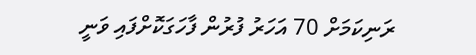ރަނިކަމަށް 70 އަހަރު ފުރުން ފާހަގަކޮށްފައި ވަނީ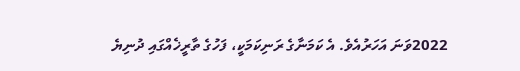2022ވަނަ އަހަރުއެވެ. އެ ކަމަނާގެ ރަނިކަމަކީ، ފަހުގެ ތާރީޚެއްގައި ދުނިޔެ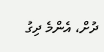ދުށް، އެންމެ ދިގު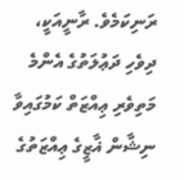ރަނިކަމެވެ. ރާނީއަކީ، ދިވެހި ދަޢުލަތުގެ އެންމެ މަތިވެރި ޢިއްޒަތް ކަމުގައިވާ ނިޝާން ޣާޒީގެ ޢިއްޒަތުގެ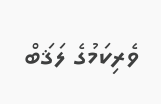ވެރިކަމުގެ ލަޤަބް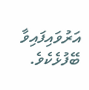އަރުވައިފައިވާ ބޭފުޅެކެވެ.